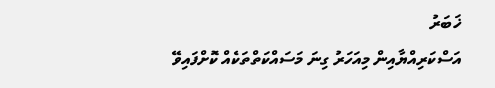ޚަބަރު
އަސްކަރިއްޔާއިން މިއަހަރު ގިނަ މަސައްކަތްތަކެއް ކޮށްފައިވޭ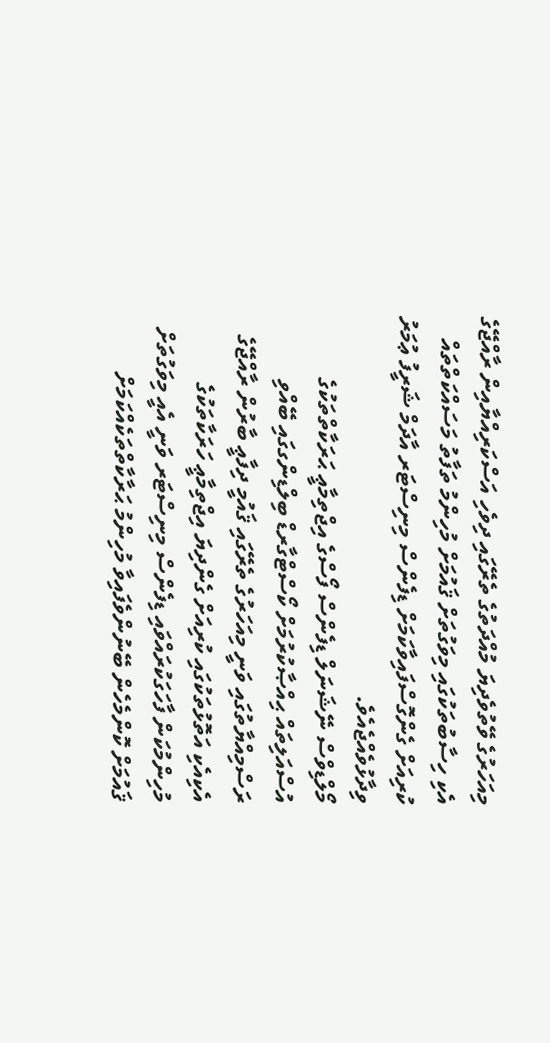މިއަހަރުގެ ވޭތުވެދިޔަ މުއްދަތުގެ ތެރޭގައި ދިވެހި އަސްކަރިއްޔާއިން ރާއްޖޭގެ އެކި ހިސާބުތަކުގައި މިވަގުތަށް ޤައުމަށް މުހިންމު ތަފާތު މަސައްކަތްތައް ކުރިއަށް ގެންގޮސްފައިވާކަމަށް ޑިފެންސް މިނިސްޓަރ އާދަމް ޝަރީފު ޢުމަރު ވިދާޅުވެއްޖެއެވެ.
މޯލްޑިވްސް ނޭޝަނަލް ޑިފެންސް ފޯސްގެ އިޖްތިމާޢީ ޙަރަކާތްތަކުގެ އުސްއަލިތައް ޙިއްޞާކުރުމަށް ކޯސްޓްގާރޑް ބިލްޑިންގގައި ބޭއްވި ރަސްމިއްޔާތުގައި ވަނީ މިއަހަރުގެ ތެރޭގައި ޤައުމީ ދިފާޢީ ބާރުން ރާއްޖޭގެ އެކިއެކި އަތޮޅުތަކުގައި ކުރިއަށް ގެންދިޔަ އިޖްތިމާޢީ ހަރަކާތަކުގެ މުހިންމުކަން ފާހަގަކުރައްވައި ޑިފެންސް މިނިސްޓަރ ވަނީ އެއީ މިވަގުތަށް ޤައުމަށް ކޮންމެހެން ބޭނުންވެފައިވާ މުހިންމު ޙަރާކާތްތަކެއްކަމަށް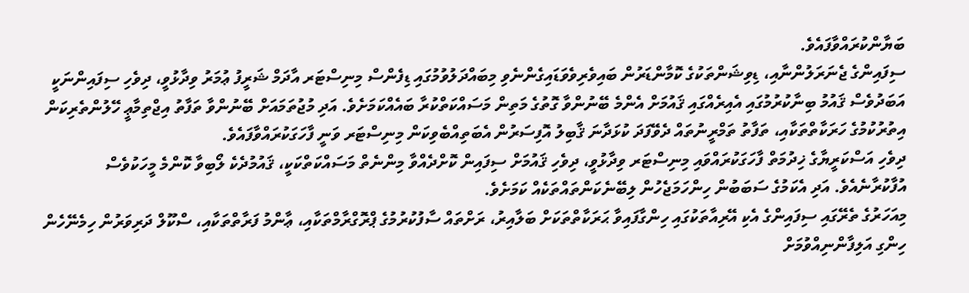ބަޔާންކުރައްވާފައެވެ.
ސިފައިންގެ ޖެނަރަލުންނާއި، ޑިވިޝަންތަކުގެ ކޮމާންޑަރުން ބައިވެރިވެވަޑައިގެންނެވި މިބައްދަލުވުމުގައި ޑިފެންސް މިނިސްޓަރ އާދަމް ޝަރީފު ޢުމަރު ވިދާޅުވީ، ދިވެހި ސިފައިންނަކީ އަބަދުވެސް ޤައުމު ބިނާކުރުމުގައި އެއިރެއްގައި ޤައުމަށް އެންމެ ބޭނުންވާ ގޮތުގެ މަތިން މަސައްކަތްކުރާ ބައެއްކަމަށެވެ. އަދި މުޖުތަމައަށް ބޭނުންވާ ތަފާތު އިޖްތިމާޢީ ހޭލުންތެރިކަން އިތުރުކުމުގެ ހަރަކާތްތަކާއި، ތަފާތު ތަމްރީނުތައް ދެވޭފަދަ ކުޅަދާނަ ޤާބިލު އޮފިސަރުން އެބަތިއްބެވިކަން މިނިސްޓަރ ވަނީ ފާހަގަކުރައްވާފައެވެ.
ދިވެހި އަސްކަރީޔާގެ ޚިދުމަތް ފާހަގަކުރައްވައި މިނިސްޓަރ ވިދާޅުވީ، ދިވެހި ޤައުމަށް ސިފައިން ކޮށްދެއްވާ މިންނެތް މަސައްކަތްކަކީ، ޤައުމުދެކެ ލޯބިވާ ކޮންމެ މީހަކުވެސް އުފާކުރާނެއެވެ. އަދި އެކަމުގެ ސަބަބުން ހިންހަމަޖެހުން ލިބޭނެކަންތައްތަކެއް ކަމަށެވެ.
މިއަހަރުގެ ތެރޭގައި ސިފައިންގެ އެކި އޭރިއާތަކުގައި ހިންގާފައިވާ ޙަރަކާތްތަކަށް ބަލާއިރު، ރަށްތައް ސާފުކުރުމުގެ ޕްރޮގްރާމްތަކާއި، ޢާންމު ފަރާތްތަކާއި، ސްކޫލް ދަރިވަރުން ހިމެނޭހެން ހިންގި އަލިފާންނިއްވުމަށް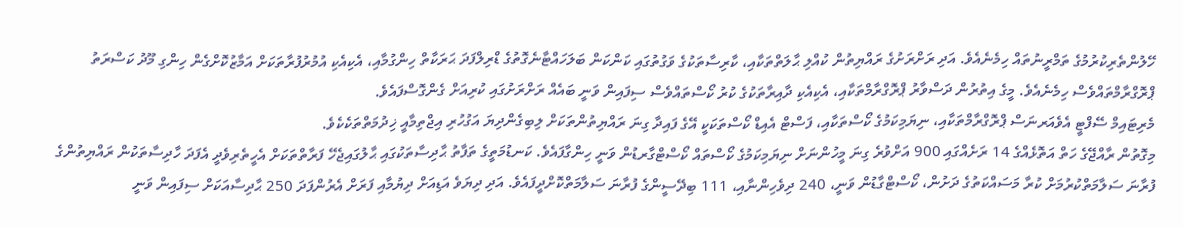ހޭލުންތެރިކުރުމުގެ ތަމްރީނުތައް ހިމެނެއެވެ. އަދި ރަށްރަށުގެ ރައްޔިތުން ކުއްލި ޙާލަތްތަކާއި، ކާރިސާތަކުގެ ވަގުތުގައި ކަންކަން ބަލަހައްޓާނެގޮތުގެ ޑްރިލްފަދަ ޙަރަކާތް ހިންގުމާއި، އެކިއެކި އުމުރުފުރާތަކަށް އަމާޒުކޮށްގެން ހިންގި މޫދު ކަސްރަތު ޕްރޮގްރާމްތައްވެސް ހިމެނެއެވެ. މީގެ އިތުރުން ދަސްވާރު ޕްރޮގްރާމްތަކާއި، އެކިއެކި ދާއިރާތަކުގެ ކުރު ކޯސްތައްވެސް ސިފައިން ވަނީ ބައެއް ރަށްރަށުގައި ކުރިއަށް ގެންގޮސްފައެވެ.
މެރިޓައިމް ސޭފްޓީ އެވެއަރނަސް ޕްރޮގްރާމްތަކާއި، ނިޔަމިކަމުގެ ކޯސްތަކާއި، ފަސްޓް އެއިޑް ކޯސްތަކަކީ އޭގެ ފައިދާ ގިނަ ރައްޔިތުންތަކަށް ލިބިގެންދިޔަ އަގުހުރި އިޖްތިމާއީ ޚިދުމަތްތަކެކެވެ.
މިގޮތުން ރާއްޖޭގެ ހަތް އަތޮޅެއްގެ 14 ރަށެއްގައި 900 އަށްވުރެ ގިނަ މީހުންނަށް ނިޔަމިކަމުގެ ކޯސްތައް ކޯސްޓްގާރޑުން ވަނީ ހިންގާފައެވެ. ކަނޑުމަތީގެ ތަފާތު ޙާދިސާތަކުގައި ޙާލުގައިޖެހޭ ފަރާތްތަކަށް އެހީތެރިވެދީ އެފަދަ ހާދިސާތަކުން ރައްޔިތުންގެ ފުރާނަ ސަލާމަތްކުރުމަށް ކުރާ މަސައްކަތުގެ ދަށުން، ކޯސްޓްގާޑުން ވަނީ، 240 ދިވެހިންނާއި، 111 ބިދޭސީންގެ ފުރާނަ ސަލާމަތްކޮށްދީފައެވެ. އަދި ދިޔަވެ އަޑިއަށް ދިޔުމާއި ފަރަށް އެރުންފަދަ 250 ޙާދިސާއަކަށް ސިފައިން ވަނީ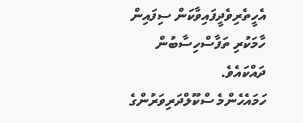އެހީތެރިވެދީފައިވާކަން ސިފައިން ހާމަކުރި ތަފާސްހިސާބުން ދައްކައެވެ.
ހަމައެހެންމެ ސްކޫލްދަރިވަރުންގެ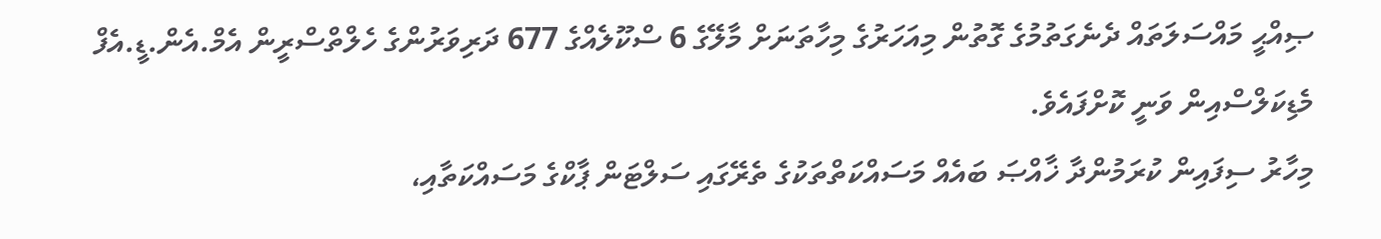ޞިއްޙީ މައްސަލަތައް ދެނެގަތުމުގެ ގޮތުން މިއަހަރުގެ މިހާތަނަށް މާލޭގެ 6 ސްކޫލެއްގެ 677 ދަރިވަރުންގެ ހެލްތްސްރީން އެމް.އެން.ޑީ.އެފް މެޑިކަލްސްއިން ވަނީ ކޮށްފައެވެ.
މިހާރު ސިފައިން ކުރަމުންދާ ޚާއްޞަ ބައެއް މަސައްކަތްތަކުގެ ތެރޭގައި ސަލްޓަން ޕާކްގެ މަސައްކަތާއި،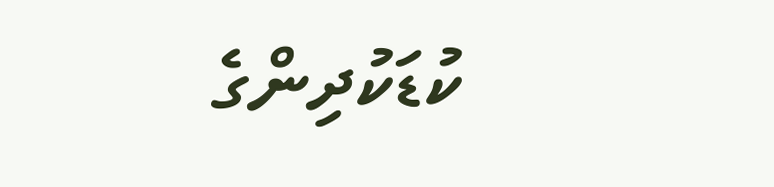ކުޑަކުދިންގެ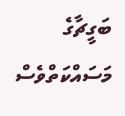ބަގީޗާގެ މަސައްކަތްވެސް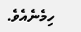ހިމެނެއެވެ.